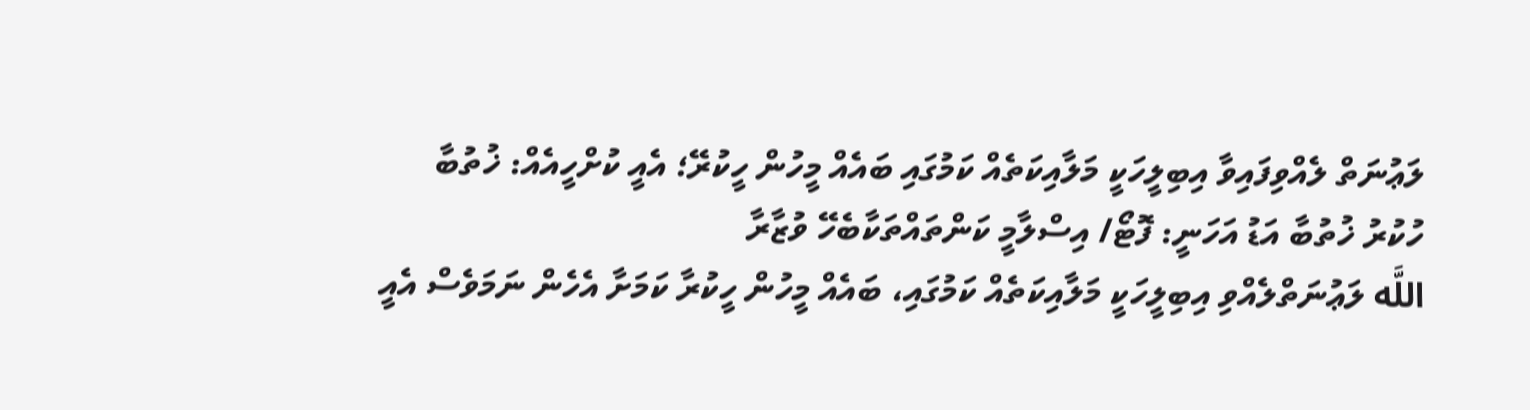ލަޢުނަތް ލެއްވިފައިވާ އިބިލީހަކީ މަލާއިކަތެއް ކަމުގައި ބައެއް މީހުން ހީކުރޭ؛ އެއީ ކުށްހީއެއް: ޚުތުބާ
ހުކުރު ޚުތުބާ އަޑު އަހަނީ: ފޮޓޯ/ އިސްލާމީ ކަންތައްތަކާބެހޭ ވުޒާރާ
اللَّه ލަޢުނަތްލެއްވި އިބިލީހަކީ މަލާއިކަތެއް ކަމުގައި، ބައެއް މީހުން ހީކުރާ ކަމަށާ އެހެން ނަމަވެސް އެއީ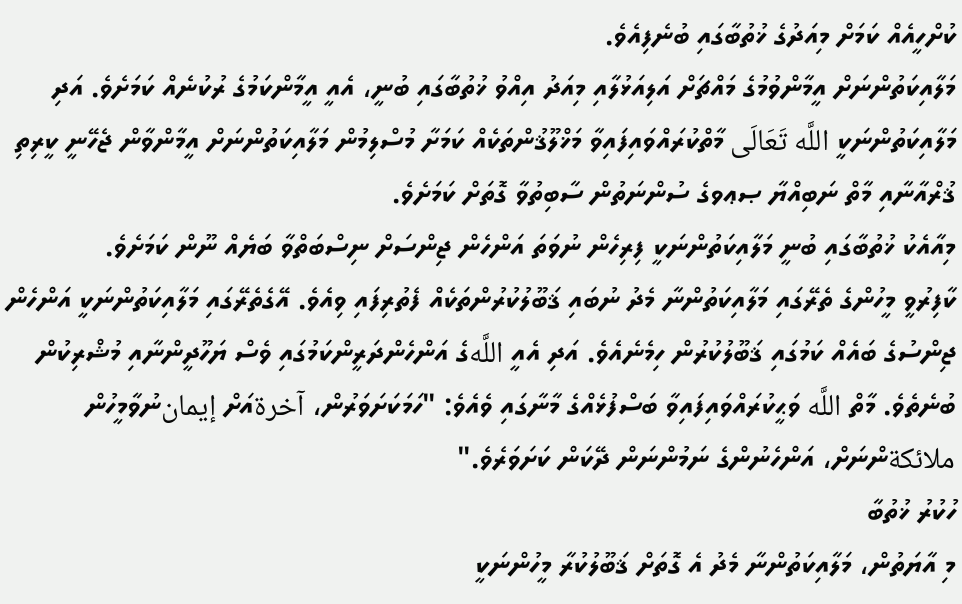ކުށްހީއެއް ކަމަށް މިއަދުގެ ޚުތުބާގައި ބުނެފިއެވެ.
މަލާއިކަތުންނަށް އީމާންވުމުގެ މައްޗަށް އަލިއަޅުލާއި މިއަދު އިއްވު ޚުތުބާގައި ބުނީ، އެއީ އީމާންކަމުގެ ރުކުނެއް ކަމަށެވެ. އަދި މަލާއިކަތުންނަކީ اللَّه تَعَالَى މާތްކުރައްވައިފައިވާ މަޚްލޫޤުންތަކެއް ކަމަށާ މުސްލިމުން މަލާއިކަތުންނަށް އީމާންވާން ޖެހޭނީ ކީރިތި ޤުރްއާނާއި މާތް ނަބިއްޔާ ޞޢވގެ ސުންނަތުން ސާބިތުވާ ގޮތަށް ކަމަށެވެ.
މިއާއެކު ޚުތުބާގައި ބުނީ މަލާއިކަތުންނަކީ ފިރިހެން ނުވަތަ އަންހެން ޖިންސަށް ނިސްބަތްވާ ބަޔެއް ނޫން ކަމަށެވެ.
ކާފިރުވީ މީހުންގެ ތެރޭގައި މަލާއިކަތުންނާ މެދު ނުބައި ޤަބޫލުކުރުންތަކެއް ފެތުރިފައި ވިއެވެ. އޭގެތެރޭގައި މަލާއިކަތުންނަކީ އަންހެން ޖިންސުގެ ބައެއް ކަމުގައި ޤަބޫލުކުރުން ހިމެނެއެވެ. އަދި އެއީ اللَّهގެ އަންހެންދަރީންކަމުގައި ވެސް ޔަހޫދީންނާއި މުޝްރިކުން ބުނެތެވެ. މާތް اللَّه ވަޙީކުރައްވައިފައިވާ ބަސްފުޅެއްގެ މާނާގައި ވެއެވެ: "ހަމަކަށަވަރުން، آخرةއަށް إيمانނުވާމީހުން ملائكةންނަށް، އަންހެނުންގެ ނަމުންނަން ދޭކަން ކަށަވަރެވެ."
ހުކުރު ޚުތުބާ
މި އާޔަތުން، މަލާއިކަތުންނާ މެދު އެ ގޮތަށް ޤަބޫލުކުރާ މީހުންނަކީ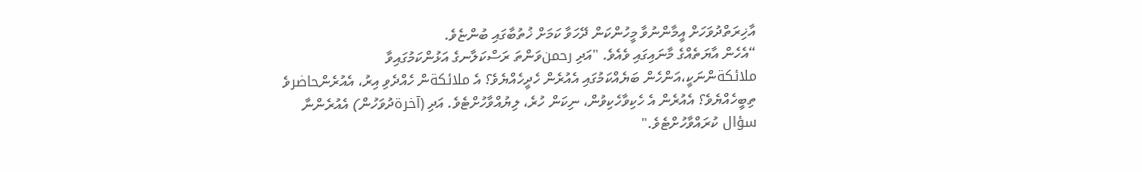އާޚިރަތްދުވަހަށް އީމާންނުވާ މީހުންކަން ދޭހަވާ ކަމަށް ޚުތުބާގައި ބުންޏެވެ.
“އެހެން އާޔަތެއްގެ މާނައިގައި ވެއެވެ. "އަދި رحمنވަންތަ ރަސްކަލާނގެ އަޅުންކަމުގައިވާ ملائكةންނަކީ،އަންހެން ބަޔެއްކަމުގައި އެއުރެން ހެދީހެއްޔެވެ؟ އެ ملائكةން ހެއްދެވި އިރު، އެއުރެންحاضرވެ ތިބީހެއްޔެވެ؟ އެއުރެން އެ ހެކިވާހެކިވުން، ނިކަން ހުރެ، ލިޔުއްވާހުށްޓެވެ. އަދި (آخرةދުވަހުން) އެއުރެންނާ سؤال ކުރައްވާހުށްޓެވެ."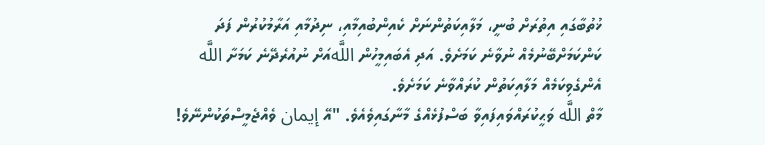ޚުތުބާގައި އިތުރަށް ބުނީ، މަލާއިކަތުންނަށް ކެއިންބުއިމާއި، ނިދުމާއި އަރާމުކުރުން ފަދަ ކަންކަމަށްބޭނުމެއް ނުވާނެ ކަމަށެވެ. އަދި އެބައިމީހުން اللَّهއަށް ނުއުރެދޭނެ ކަމަށާ اللَّه އެންގެވިކަމެއް މަލާއިކަތުން ކުރައްވާނެ ކަމަށެވެ.
މާތް اللَّه ވަޙީކުރައްވައިފައިވާ ބަސްފުޅެއްގެ މާނާގައިވެއެވެ. "އޭ إيمان ވެއްޖެމީސްތަކުންނޭވެ!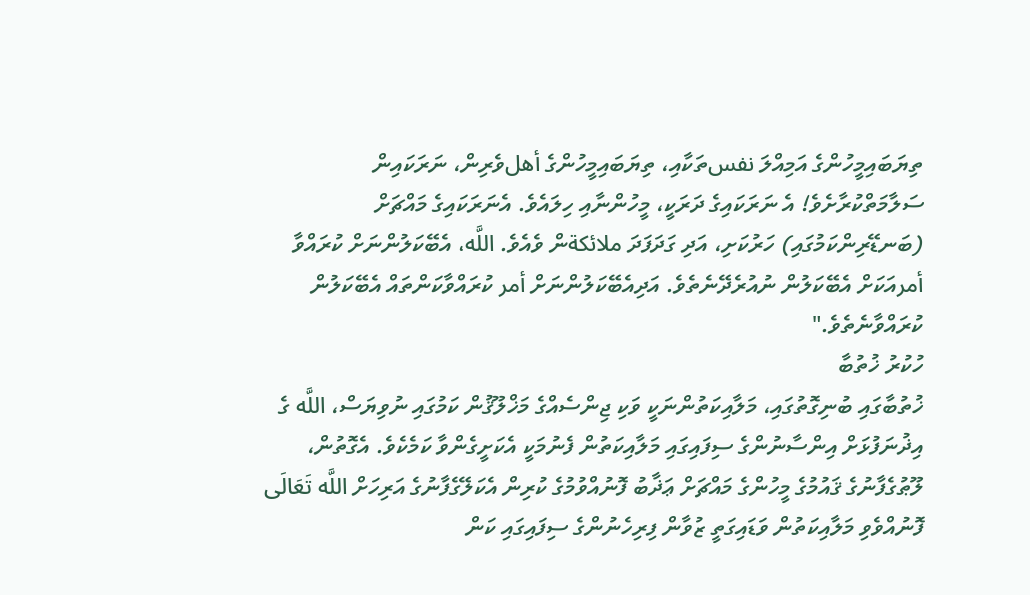ތިޔަބައިމީހުންގެ އަމިއްލަ نفسތަކާއި، ތިޔަބައިމީހުންގެ أهلވެރިން، ނަރަކައިން ސަލާމަތްކުރާށެވެ! އެ ނަރަކައިގެ ދަރަކީ، މީހުންނާއި ހިލައެވެ. އެނަރަކައިގެ މައްޗަށް (ބަނޑޭރިންކަމުގައި) ހަރުކަށި، އަދި ގަދަފަދަ ملائكةން ވެއެވެ. اللَّه، އެބޭކަލުންނަށް ކުރައްވާ أمرއަކަށް އެބޭކަލުން ނުއުރެދޭނެތެވެ. އަދިއެބޭކަލުންނަށް أمر ކުރައްވާކަންތައް އެބޭކަލުން ކުރައްވާނެތެވެ."
ހުކުރު ޚުތުބާ
ޚުތުބާގައި ބުނިގޮތުގައި، މަލާއިކަތުންނަކީ ވަކި ޖިންސެއްގެ މަޚްލޫޤުން ކަމުގައި ނުވިޔަސް، اللَّه ގެ އިޛުނަފުޅަށް އިންސާނުންގެ ސިފައިގައި މަލާއިކަތުން ފެނުމަކީ އެކަށީގެންވާ ކަމެކެވެ. އެގޮތުން، ލޫޠުގެފާނުގެ ޤައުމުގެ މީހުންގެ މައްޗަށް ޢަޛާބު ފޮނުއްވުމުގެ ކުރިން އެކަލޭގެފާނުގެ އަރިހަށް اللَّه تَعَالَى ފޮނުއްވެވި މަލާއިކަތުން ވަޑައިގަތީ ޒުވާން ފިރިހެނުންގެ ސިފައިގައި ކަން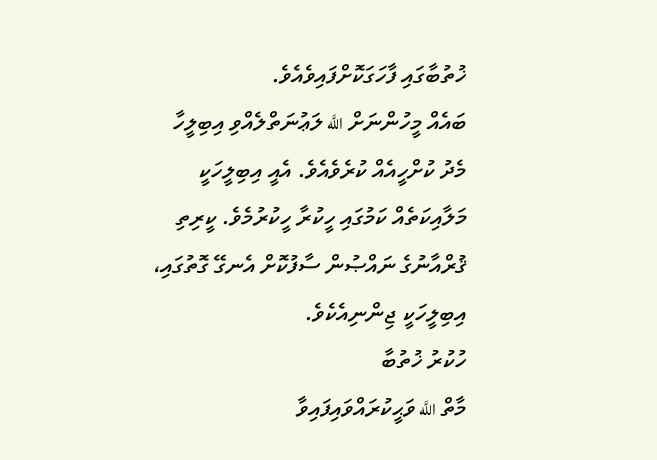ޚުތުބާގައި ފާހަގަކޮށްފައިވެއެވެ.
ބައެއް މީހުންނަށް اللَّه ލަޢުނަތްލެއްވި އިބިލީހާ މެދު ކުށްހީއެއް ކުރެވެއެވެ. އެއީ އިބިލީހަކީ މަލާއިކަތެއް ކަމުގައި ހީކުރާ ހީކުރުމެވެ. ކީރިތި ޤުރްއާނުގެ ނައްޞުން ސާފުކޮށް އެނގޭ ގޮތުގައި، އިބިލީހަކީ ޖިންނިއެކެވެ.
ހުކުރު ޚުތުބާ
މާތް اللَّه ވަޙީކުރައްވައިފައިވާ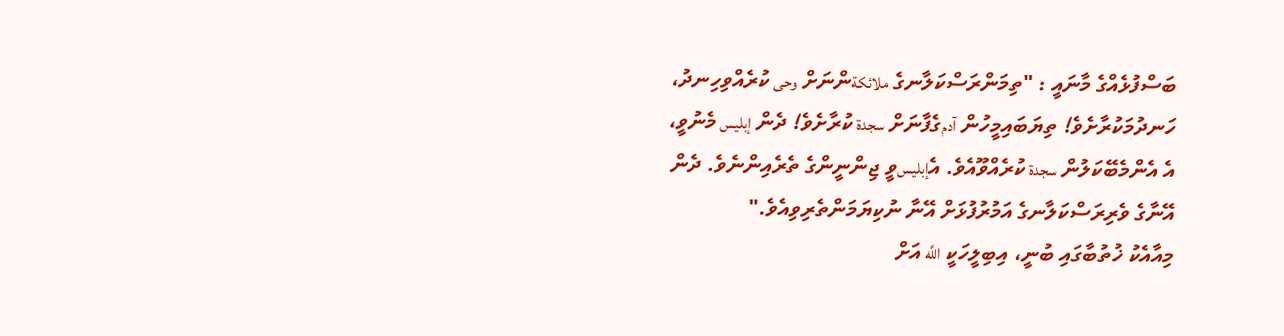ބަސްފުޅެއްގެ މާނައީ : "ތިމަންރަސްކަލާނގެ ملائكةންނަށް وحى ކުރެއްވިހިނދު، ހަނދުމަކުރާށެވެ! ތިޔަބައިމީހުން آدمގެފާނަށް سجدة ކުރާށެވެ! ދެން إبليس މެނުވީ، އެ އެންމެބޭކަލުން سجدة ކުރެއްވޫއެވެ. އެإبليسވީ ޖިންނީންގެ ތެރެއިންނެވެ. ދެން އޭނާގެ ވެރިރަސްކަލާނގެ އަމުރުފުޅަށް އޭނާ ނުކިޔަމަންތެރިވިއެވެ."
މިއާއެކު ޚުތުބާގައި ބުނީ، އިބިލީހަކީ اللَّه އަށް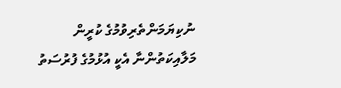ނުކިޔަމަންތެރިވުމުގެ ކުރީން މަލާއިކަތުންނާ އެކީ އުޅުމުގެ ފުރުސަތު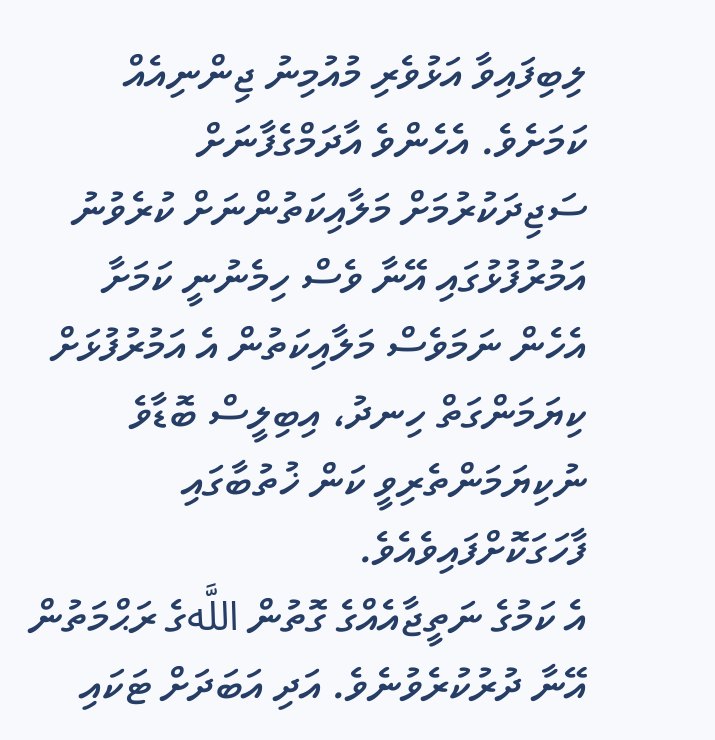ލިބިފައިވާ އަޅުވެރި މުއުމިނު ޖިންނިއެއް ކަމަށެވެ. އެހެންވެ އާދަމްގެފާނަށް ސަޖިދަކުރުމަށް މަލާއިކަތުންނަށް ކުރެވުނު އަމުރުފުޅުގައި އޭނާ ވެސް ހިމެނުނީ ކަމަށާ އެހެން ނަމަވެސް މަލާއިކަތުން އެ އަމުރުފުޅަށް ކިޔަމަންގަތް ހިނދު، އިބިލީސް ބޮޑާވެ ނުކިޔަމަންތެރިވީ ކަން ޚުތުބާގައި ފާހަގަކޮށްފައިވެއެވެ.
އެ ކަމުގެ ނަތީޖާއެއްގެ ގޮތުން اللَّهގެ ރަޙްމަތުން އޭނާ ދުރުކުރެވުނެވެ. އަދި އަބަދަށް ޓަކައި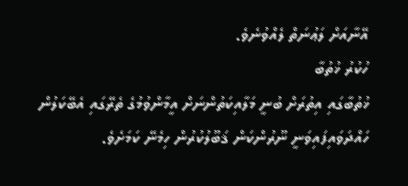އޭނާއަށް ލަޢުނަތް ލެއްވުނެވެ.
ހުކުރު ޚުތުބާ
ޚުތުބާގައި އިތުރަށް ބުނީ މަލާއިކަތުންނަށް އީމާންވުމުގެ ތެރޭގައި އެބޭކަލުން ހައްދަވައިފައިވަނީ ނޫރުންކަން ޤަބޫލުކުރުން ހިމެނޭ ކަމަށެވެ.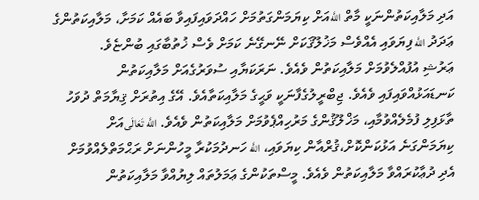އަދި މަލާއިކަތުންނަކީ މާތް اللَّهއަށް ކިޔަމަންގަތުމަށް ހައްދަވައިފައިވާ ބައެއް ކަމަށާ، މަލާއިކަތުންގެ ޢަދަދު اللَّه ފިޔަވައި އެއްވެސް މަޚުލޫޤަކަށް ނޭނގޭނެ ކަމަށް ވެސް ޚުތުބާގައި ބުންޏެވެ.
ޢަރުޝި އުފުއްލެވުމަށް މަލާއިކަތުން ވެއެވެ. ނަރަކަޔާއި ސުވަރުގެއަށް މަލާއިކަތުން ކަނޑައަޅުއްވައިފައި ވެއެވެ. ޖިބްރީލުގެފާނަކީ ވަޙީގެ މަލާއިކަތާއެވެ. އޭގެ އިތުރަށް ޤިޔާމަތް ދުވަހު ތާޅަފިލި ފުމެލެއްވުމާއި، މަޚްލޫޤުންގެ މަރުހިއްޕެވުމަށް މަލާއިކަތުން ވެއެވެ. اللَّه تَعَالَىއަށް ކިޔަމަންގަނެ އަޅުކަންކޮށް،ޤުރްއާން ކިޔަވައި، اللَّه ހަނދުމަކުރާ މީހުންނަށް ރަޙްމަތްލެއްވުމަށް އެދި ދުޢާކުރައްވާ މަލާއިކަތުން ވެއެވެ. މީސްތަކުންގެ ޢަމަލުތައް ލިޔުއްވާ މަލާއިކަތުން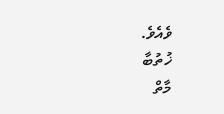ވެއެވެ.
ޚުތުބާ
މާތް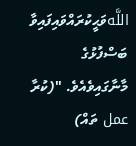اللَّهވަޙީކުރައްވައިފައިވާ ބަސްފުޅުގެ މާނާގައިވެއެވެ. "(ކުރާ عمل ތައް)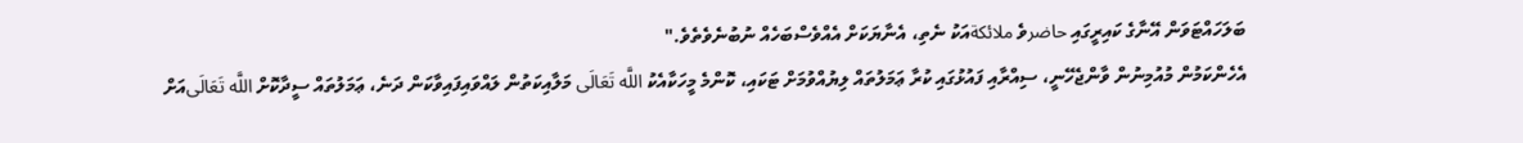ބަލަހައްޓަވަން އޭނާގެ ކައިރީގައި حاضرވެ ملائكةއަކު ނެތި، އެނާޔަކަށް އެއްވެސްބަހެއް ނުބުނެވެތެވެ."
އެހެންކަމުން މުއުމިނުން ވާންޖެހޭނީ، ސިއްރާއި ފައުޅުގައި ކުރާ ޢަމަލުތައް ލިޔުއްވުމަށް ޓަކައި، ކޮންމެ މީހަކާއެކު اللَّه تَعَالَى މަލާއިކަތުން ލައްވައިފައިވާކަން ދަނެ، ޢަމަލުތައް ސީދާކޮށް اللَّه تَعَالَىއަށް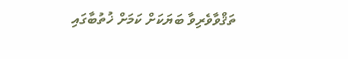ތަޤްވާވެރިވާ ބަޔަކަށް ކަމަށް ޚުތުބާގައި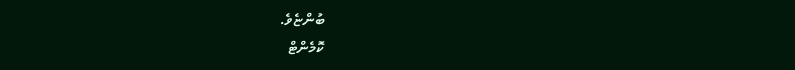ބުންޏެވެ.
ކޮމެންޓް